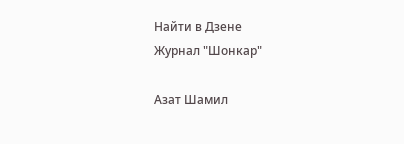Найти в Дзене
Журнал "Шонкар"

Азат Шамил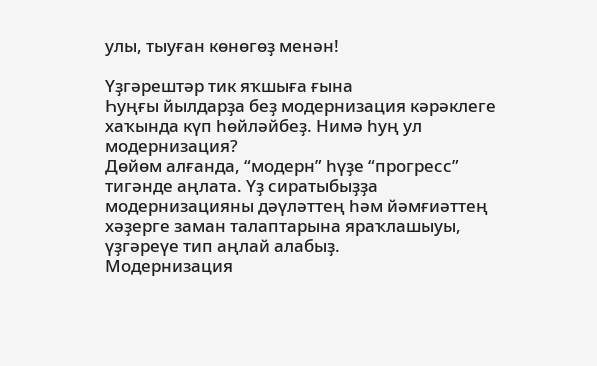улы, тыуған көнөгөҙ менән!

Үҙгәрештәр тик яҡшыға ғына
Һуңғы йылдарҙа беҙ модернизация кәрәклеге хаҡында күп һөйләйбеҙ. Нимә һуң ул модернизация?
Дөйөм алғанда, “модерн” һүҙе “прогресс” тигәнде аңлата. Үҙ сиратыбыҙҙа модернизацияны дәүләттең һәм йәмғиәттең хәҙерге заман талаптарына яраҡлашыуы, үҙгәреүе тип аңлай алабыҙ.
Модернизация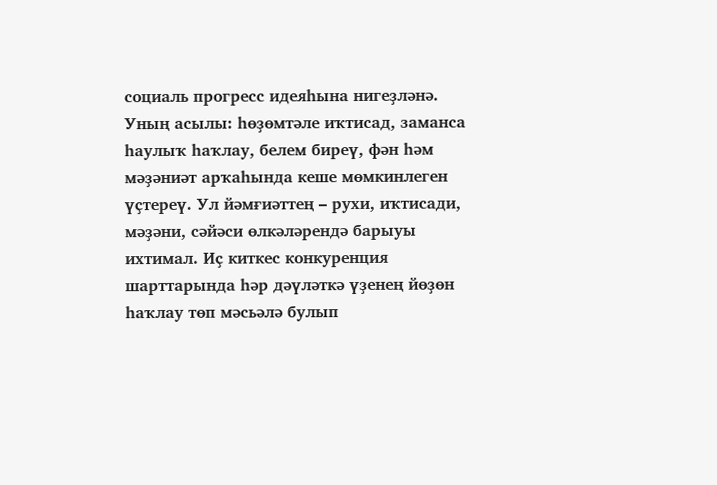социаль прогресс идеяһына нигеҙләнә. Уның асылы: һөҙөмтәле иҡтисад, заманса һаулыҡ һаҡлау, белем биреү, фән һәм мәҙәниәт арҡаһында кеше мөмкинлеген үҫтереү. Ул йәмғиәттең – рухи, иҡтисади, мәҙәни, сәйәси өлкәләрендә барыуы ихтимал. Иҫ киткес конкуренция шарттарында һәр дәүләткә үҙенең йөҙөн һаҡлау төп мәсьәлә булып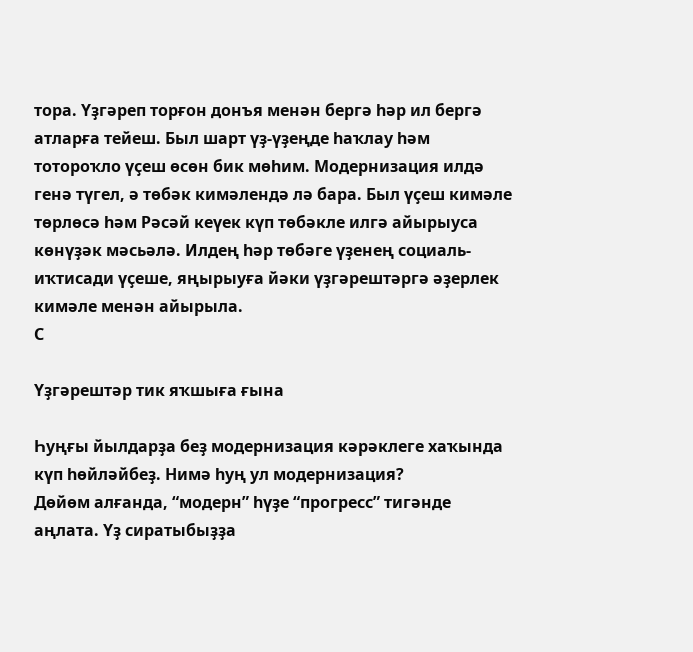тора. Үҙгәреп торғон донъя менән бергә һәр ил бергә атларға тейеш. Был шарт үҙ-үҙеңде һаҡлау һәм тотороҡло үҫеш өсөн бик мөһим. Модернизация илдә генә түгел, ә төбәк кимәлендә лә бара. Был үҫеш кимәле төрлөсә һәм Рәсәй кеүек күп төбәкле илгә айырыуса көнүҙәк мәсьәлә. Илдең һәр төбәге үҙенең социаль-иҡтисади үҫеше, яңырыуға йәки үҙгәрештәргә әҙерлек кимәле менән айырыла.
С

Үҙгәрештәр тик яҡшыға ғына

Һуңғы йылдарҙа беҙ модернизация кәрәклеге хаҡында күп һөйләйбеҙ. Нимә һуң ул модернизация?
Дөйөм алғанда, “модерн” һүҙе “прогресс” тигәнде аңлата. Үҙ сиратыбыҙҙа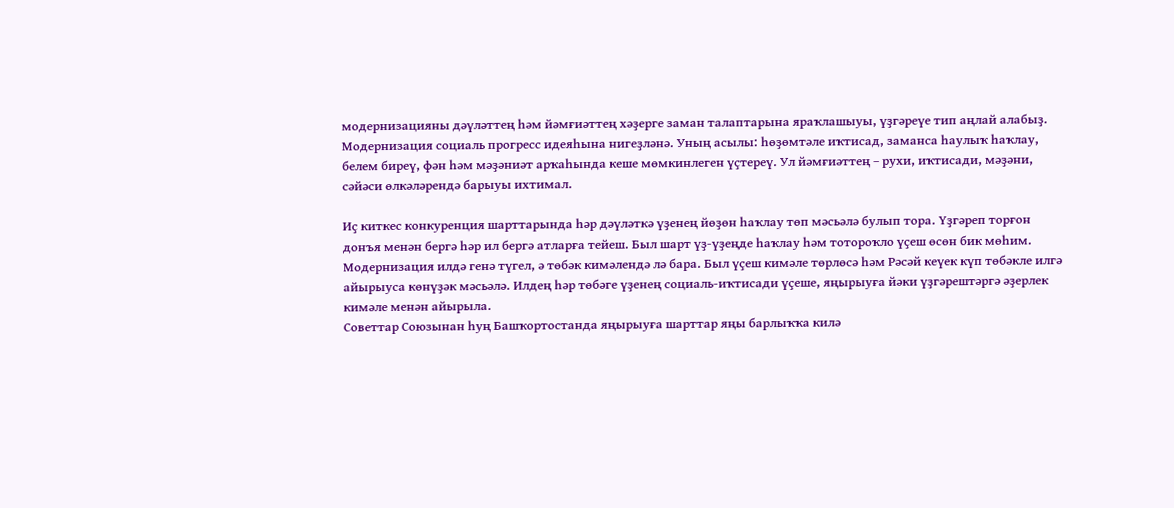модернизацияны дәүләттең һәм йәмғиәттең хәҙерге заман талаптарына яраҡлашыуы, үҙгәреүе тип аңлай алабыҙ.
Модернизация социаль прогресс идеяһына нигеҙләнә. Уның асылы: һөҙөмтәле иҡтисад, заманса һаулыҡ һаҡлау, белем биреү, фән һәм мәҙәниәт арҡаһында кеше мөмкинлеген үҫтереү. Ул йәмғиәттең – рухи, иҡтисади, мәҙәни, сәйәси өлкәләрендә барыуы ихтимал.

Иҫ киткес конкуренция шарттарында һәр дәүләткә үҙенең йөҙөн һаҡлау төп мәсьәлә булып тора. Үҙгәреп торғон донъя менән бергә һәр ил бергә атларға тейеш. Был шарт үҙ-үҙеңде һаҡлау һәм тотороҡло үҫеш өсөн бик мөһим. Модернизация илдә генә түгел, ә төбәк кимәлендә лә бара. Был үҫеш кимәле төрлөсә һәм Рәсәй кеүек күп төбәкле илгә айырыуса көнүҙәк мәсьәлә. Илдең һәр төбәге үҙенең социаль-иҡтисади үҫеше, яңырыуға йәки үҙгәрештәргә әҙерлек кимәле менән айырыла.
Советтар Союзынан һуң Башҡортостанда яңырыуға шарттар яңы барлыҡҡа килә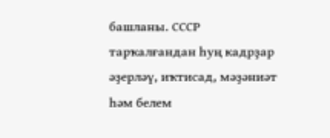башланы. СССР тарҡалғандан һуң кадрҙар әҙерләү, иҡтисад, мәҙәниәт һәм белем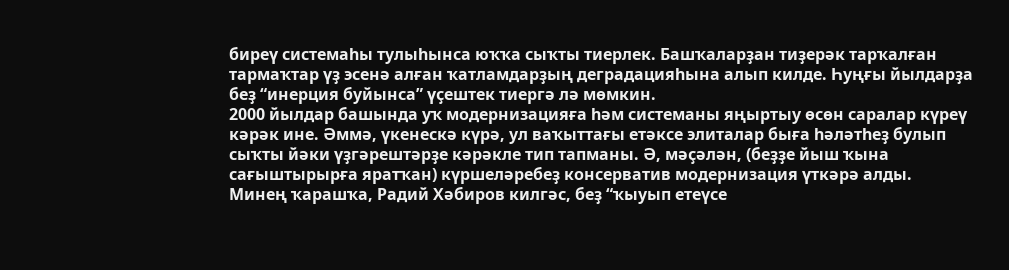биреү системаһы тулыһынса юҡҡа сыҡты тиерлек. Башҡаларҙан тиҙерәк тарҡалған тармаҡтар үҙ эсенә алған ҡатламдарҙың деградацияһына алып килде. Һуңғы йылдарҙа беҙ “инерция буйынса” үҫештек тиергә лә мөмкин.
2000 йылдар башында уҡ модернизацияға һәм системаны яңыртыу өсөн саралар күреү кәрәк ине. Әммә, үкенескә күрә, ул ваҡыттағы етәксе элиталар быға һәләтһеҙ булып сыҡты йәки үҙгәрештәрҙе кәрәкле тип тапманы. Ә, мәҫәлән, (беҙҙе йыш ҡына сағыштырырға яратҡан) күршеләребеҙ консерватив модернизация үткәрә алды.
Минең ҡарашҡа, Радий Хәбиров килгәс, беҙ “ҡыуып етеүсе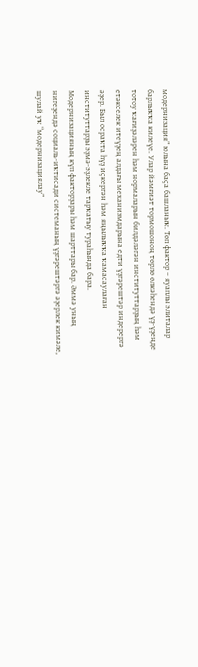модернизация” юлына баҫа башланыҡ. Төп фактор – яуаплы элиталар барлыҡҡа килеүе. Улар йәмғиәт тормошоноң төрлө өлкәһендә үҙ-үҙеңде тотоу ҡағиҙәләрен һәм нормаларын билдәләгән институттарҙың һәм етәкселек итеүҙең алдағы механизмдарына едти үҙгәрештәр индерергә әҙер. Был осраҡта һүҙ иҫкергән һәм яңылыҡҡа ҡамасаулаған институттарҙы эҙмә-эҙлекле тарҡатыу тураһында бара.
Модернизацияның күп факторҙары һәм шарттары бар. Әммә уның нигеҙендә социаль-иҡтисади системаның үҙгәрештәргә әҙерлек кимәле, шулай уҡ “модернизациялау”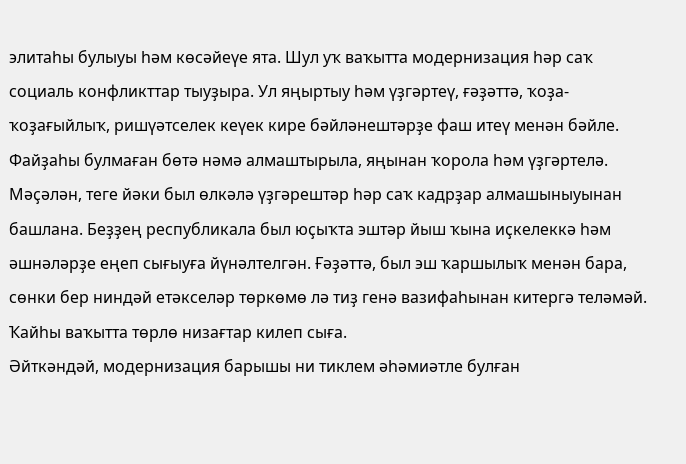элитаһы булыуы һәм көсәйеүе ята. Шул уҡ ваҡытта модернизация һәр саҡ социаль конфликттар тыуҙыра. Ул яңыртыу һәм үҙгәртеү, ғәҙәттә, ҡоҙа-ҡоҙағыйлыҡ, ришүәтселек кеүек кире бәйләнештәрҙе фаш итеү менән бәйле. Файҙаһы булмаған бөтә нәмә алмаштырыла, яңынан ҡорола һәм үҙгәртелә. Мәҫәлән, теге йәки был өлкәлә үҙгәрештәр һәр саҡ кадрҙар алмашыныуынан башлана. Беҙҙең республикала был юҫыҡта эштәр йыш ҡына иҫкелеккә һәм әшнәләрҙе еңеп сығыуға йүнәлтелгән. Ғәҙәттә, был эш ҡаршылыҡ менән бара, сөнки бер ниндәй етәкселәр төркөмө лә тиҙ генә вазифаһынан китергә теләмәй. Ҡайһы ваҡытта төрлө низағтар килеп сыға.
Әйткәндәй, модернизация барышы ни тиклем әһәмиәтле булған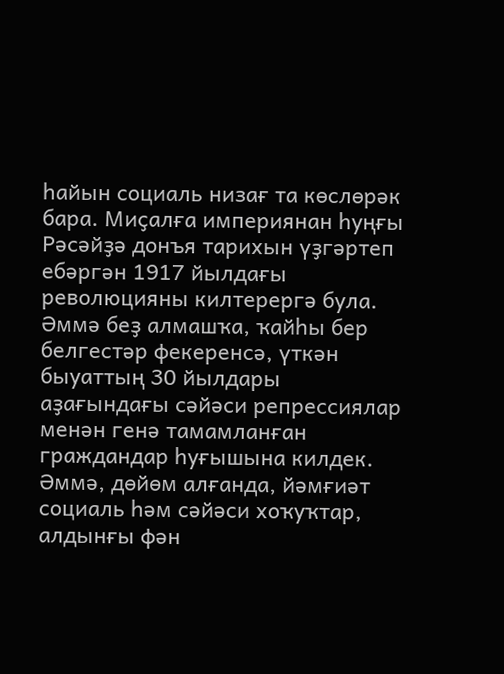һайын социаль низағ та көслөрәк бара. Миҫалға империянан һуңғы Рәсәйҙә донъя тарихын үҙгәртеп ебәргән 1917 йылдағы революцияны килтерергә була. Әммә беҙ алмашҡа, ҡайһы бер белгестәр фекеренсә, үткән быуаттың 30 йылдары аҙағындағы сәйәси репрессиялар менән генә тамамланған граждандар һуғышына килдек. Әммә, дөйөм алғанда, йәмғиәт социаль һәм сәйәси хоҡуҡтар, алдынғы фән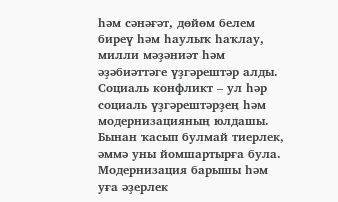һәм сәнәғәт, дөйөм белем биреү һәм һаулыҡ һаҡлау, милли мәҙәниәт һәм әҙәбиәттәге үҙгәрештәр алды.
Социаль конфликт – ул һәр социаль үҙгәрештәрҙең һәм модернизацияның юлдашы. Бынан ҡасып булмай тиерлек, әммә уны йомшартырға була. Модернизация барышы һәм уға әҙерлек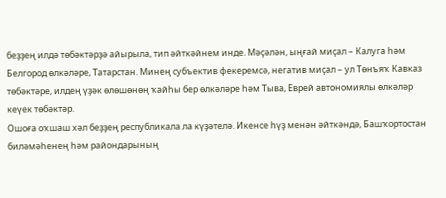беҙҙең илдә төбәктәрҙә айырыла, тип әйткәйнем инде. Мәҫәлән, ыңғай миҫал – Калуга һәм Белгород өлкәләре, Татарстан. Минең субъектив фекеремсә, негатив миҫал – ул Төнъяҡ Кавказ төбәктәре, илдең үҙәк өлөшөнөң ҡайһы бер өлкәләре һәм Тыва, Еврей автономиялы өлкәләр кеүек төбәктәр.
Ошоға оҡшаш хәл беҙҙең республикала ла күҙәтелә. Икенсе һүҙ менән әйткәндә, Башҡортостан биләмәһенең һәм райондарының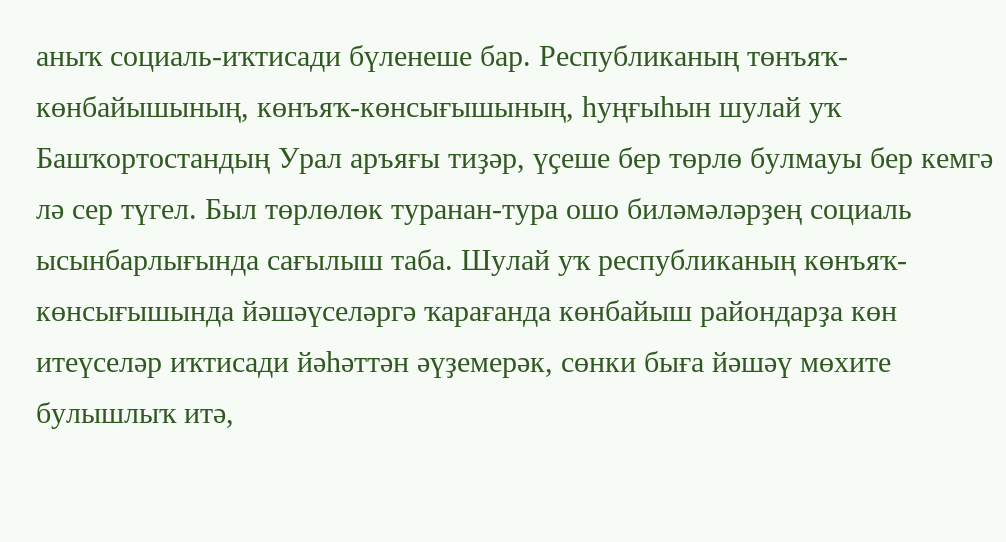аныҡ социаль-иҡтисади бүленеше бар. Республиканың төнъяҡ-көнбайышының, көнъяҡ-көнсығышының, һуңғыһын шулай уҡ Башҡортостандың Урал аръяғы тиҙәр, үҫеше бер төрлө булмауы бер кемгә лә сер түгел. Был төрлөлөк туранан-тура ошо биләмәләрҙең социаль ысынбарлығында сағылыш таба. Шулай уҡ республиканың көнъяҡ-көнсығышында йәшәүселәргә ҡарағанда көнбайыш райондарҙа көн итеүселәр иҡтисади йәһәттән әүҙемерәк, сөнки быға йәшәү мөхите булышлыҡ итә,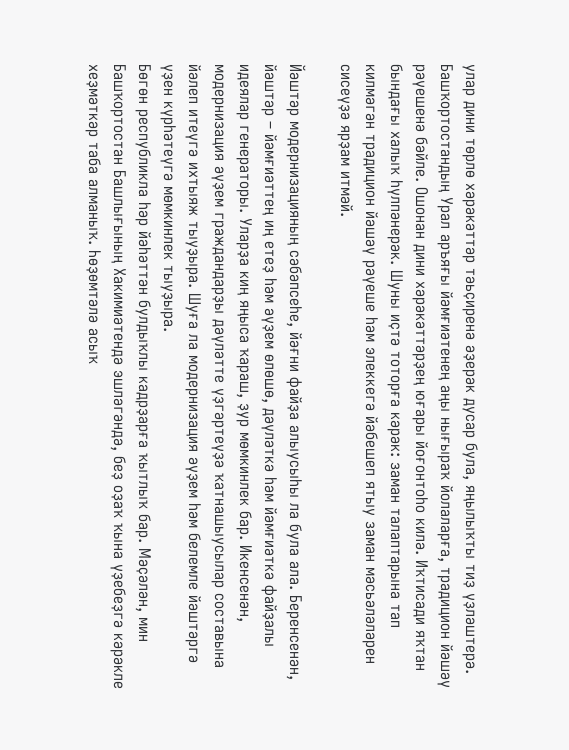улар дини төрлө хәрәкәттәр тәьҫиренә әҙерәк дусар була, яңылыҡты тиҙ үҙләштерә. Башҡортостандың Урал аръяғы йәмғиәтенең аңы нығыраҡ йолаларға, традицион йәшәү рәүешенә бәйле. Ошонан дини хәрәкәттәрҙең юғары йоғонтоһо килә. Иҡтисади яҡтан бындағы халыҡ һүлпәнерәк. Шуны иҫтә тоторға кәрәк: заман талаптарына тап килмәгән традицион йәшәү рәүеше һәм элеккегә йәбешеп ятыу заман мәсьәләләрен сисеүҙә ярҙам итмәй.

Йәштәр модернизацияның сәбәпсеһе, йәғни файҙа алыусыһы ла була ала. Беренсенән, йәштәр – йәмғиәттең иң етеҙ һәм әүҙем өлөшө, дәүләткә һәм йәмғиәткә файҙалы идеялар генераторы. Уларҙа киң яңыса ҡараш, ҙур мөмкинлек бар. Икенсенән, модернизация әүҙем граждандарҙы дәүләтте үҙгәртеүҙә ҡатнашыусылар составына йәлеп итеүгә ихтыяж тыуҙыра. Шуға ла модернизация әүҙем һәм белемле йәштәргә үҙен күрһәтеүгә мөмкинлек тыуҙыра.
Бөгөн республикла һәр йәһәттән булдыҡлы кадрҙарға ҡытлыҡ бар. Мәҫәлән, мин Башҡортостан Башлығының Хакимиәтендә эшләгәндә, беҙ оҙаҡ ҡына үҙебеҙгә кәрәкле хеҙмәткәр таба алманыҡ. Һөҙөмтәлә асыҡ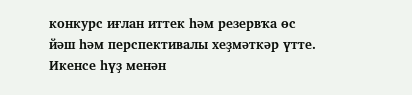конкурс иғлан иттек һәм резервҡа өс йәш һәм перспективалы хеҙмәткәр үтте. Икенсе һүҙ менән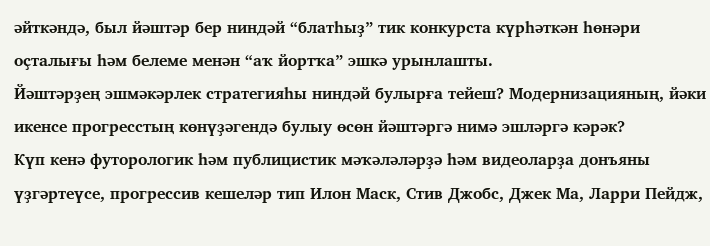әйткәндә, был йәштәр бер ниндәй “блатһыҙ” тик конкурста күрһәткән һөнәри оҫталығы һәм белеме менән “аҡ йортҡа” эшкә урынлашты.
Йәштәрҙең эшмәкәрлек стратегияһы ниндәй булырға тейеш? Модернизацияның, йәки икенсе прогресстың көнүҙәгендә булыу өсөн йәштәргә нимә эшләргә кәрәк?
Күп кенә футорологик һәм публицистик мәҡәләләрҙә һәм видеоларҙа донъяны үҙгәртеүсе, прогрессив кешеләр тип Илон Маск, Стив Джобс, Джек Ма, Ларри Пейдж,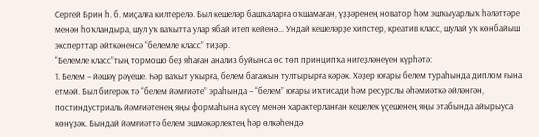Сергей Брин һ. б. миҫалға килтерелә. Был кешеләр башҡаларға оҡшамаған, үҙҙәренең новатор һәм эшҡыуарлыҡ һәләттәре менән һоҡландыра, шул уҡ ваҡытта улар ябай итеп кейенә... Ундай кешеләрҙе хипстер, креатив класс, шулай уҡ көнбайыш эксперттар әйткәненсә “белемле класс” тиҙәр.
“Белемле класс”тың тормошо беҙ яһаған анализ буйынса өс төп принципҡа нигеҙләнеүен күрһәтә:
1. Белем – йәшәү рәүеше. Һәр ваҡыт уҡырға, белем багажын тултырырға кәрәк. Хәҙер юғары белем тураһында диплом ғына етмәй. Был бигерәк тә “белем йәмғиәте” эраһында – “белем” юғары иҡтисади һәм ресурслы әһәмиәткә әйләнгән, постиндустриаль йәмғиәтенең яңы формаһына күсеү менән характерланған кешелек үҫешенең яңы этабында айырыуса көнүҙәк. Бындай йәмғиәттә белем эшмәкәрлектең һәр өлкәһендә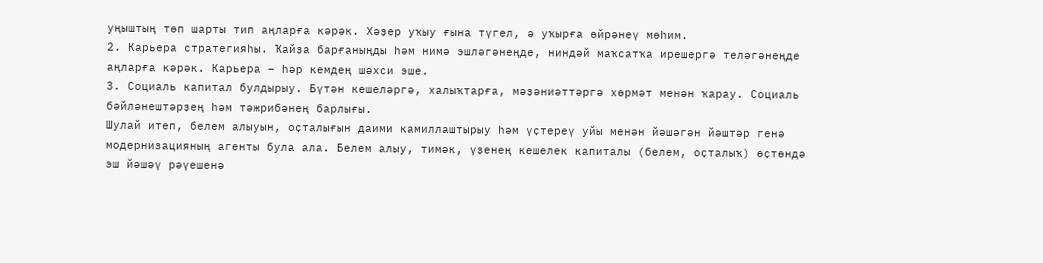уңыштың төп шарты тип аңларға кәрәк. Хәҙер уҡыу ғына түгел, ә уҡырға өйрәнеү мөһим.
2. Карьера стратегияһы. Ҡайҙа барғаныңды һәм нимә эшләгәнеңде, ниндәй маҡсатҡа ирешергә теләгәнеңде аңларға кәрәк. Карьера – һәр кемдең шәхси эше.
3. Социаль капитал булдырыу. Бүтән кешеләргә, халыҡтарға, мәҙәниәттәргә хөрмәт менән ҡарау. Социаль бәйләнештәрҙең һәм тәжрибәнең барлығы.
Шулай итеп, белем алыуын, оҫталығын даими камиллаштырыу һәм үҫтереү уйы менән йәшәгән йәштәр генә модернизацияның агенты була ала. Белем алыу, тимәк, үҙенең кешелек капиталы (белем, оҫталыҡ) өҫтөндә эш йәшәү рәүешенә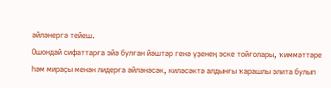әйләнергә тейеш.
Ошондай сифаттарға эйә булған йәштәр генә үҙенең эске тойғолары, ҡиммәттәре һәм мираҫы менән лидерға әйләнәсәк, киләсәктә алдынғы ҡарашлы элита булып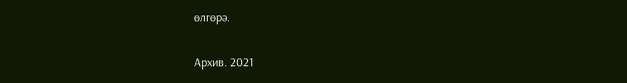өлгөрә.

Архив. 2021